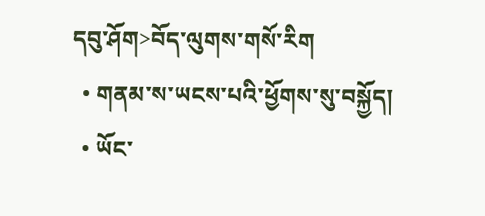དབུ་ཤོག>བོད་ལུགས་གསོ་རིག
  • གནམ་ས་ཡངས་པའི་ཕྱོགས་སུ་བསྐྱོད།
  • ཡོང་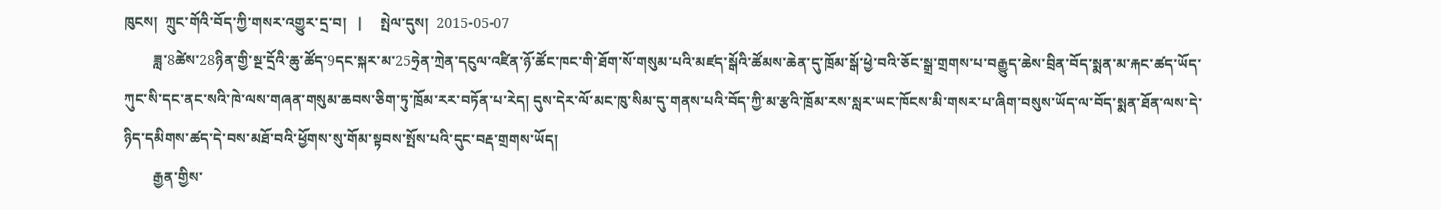ཁུངས།  ཀྲུང་གོའི་བོད་ཀྱི་གསར་འགྱུར་དྲ་བ།   |     སྤེལ་དུས།  2015-05-07
        ཟླ་8ཚེས་28ཉིན་གྱི་སྔ་དྲོའི་ཆུ་ཚོད་9དང་སྐར་མ་25ཧྲེན་ཀྲེན་དངུལ་འཛིན་ཉོ་ཚོང་ཁང་གི་ཐོག་སོ་གསུམ་པའི་མཛད་སྒོའི་ཚོམས་ཆེན་དུ་ཁྲོམ་སྒོ་ཕྱེ་བའི་ཅོང་སྒྲ་གྲགས་པ་བརྒྱུད་ཆེས་བྲིན་བོད་སྨན་མ་རྐང་ཚད་ཡོད་ཀུང་སི་དང་ནང་སའི་ཁེ་ལས་གཞན་གསུམ་ཆབས་ཅིག་ཏུ་ཁྲོམ་རར་བཏོན་པ་རེད། དུས་དེར་ལོ་མང་ཁུ་སིམ་དུ་གནས་པའི་བོད་ཀྱི་མ་རྩའི་ཁྲོམ་རས་སླར་ཡང་ཁོངས་མི་གསར་པ་ཞིག་བསུས་ཡོད་ལ་བོད་སྨན་ཐོན་ལས་དེ་ཉིད་དམིགས་ཚད་དེ་བས་མཐོ་བའི་ཕྱོགས་སུ་གོམ་སྟབས་སྤོས་པའི་དུང་བརྡ་གྲགས་ཡོད།
        རྒྱན་གྱིས་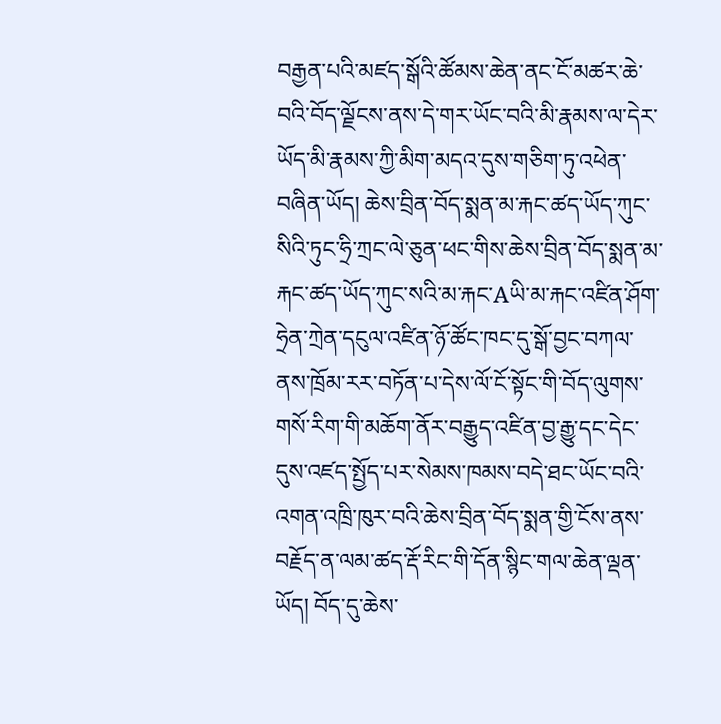བརྒྱན་པའི་མཛད་སྒོའི་ཚོམས་ཆེན་ནང་ངོ་མཚར་ཆེ་བའི་བོད་ལྗོངས་ནས་དེ་གར་ཡོང་བའི་མི་རྣམས་ལ་དེར་ཡོད་མི་རྣམས་ཀྱི་མིག་མདའ་དུས་གཅིག་ཏུ་འཕེན་བཞིན་ཡོད། ཆེས་བྲིན་བོད་སྨན་མ་རྐང་ཚད་ཡོད་ཀུང་སིའི་ཏུང་ཧྲི་ཀྲང་ལེ་ཅུན་ཕང་གིས་ཆེས་བྲིན་བོད་སྨན་མ་རྐང་ཚད་ཡོད་ཀུང་སའི་མ་རྐང་Aཡི་མ་རྐང་འཛིན་ཤོག་ཧྲེན་ཀྲེན་དངུལ་འཛིན་ཉོ་ཚོང་ཁང་དུ་སྒོ་བྱང་བཀལ་ནས་ཁྲོམ་རར་བཏོན་པ་དེས་ལོ་ངོ་སྟོང་གི་བོད་ལུགས་གསོ་རིག་གི་མཆོག་ནོར་བརྒྱུད་འཛིན་བྱ་རྒྱུ་དང་དེང་དུས་འཛད་སྤྱོད་པར་སེམས་ཁམས་བདེ་ཐང་ཡོང་བའི་འགན་འཁྲི་ཁུར་བའི་ཆེས་བྲིན་བོད་སྨན་གྱི་ངོས་ནས་བརྗོད་ན་ལམ་ཚད་རྡོ་རིང་གི་དོན་སྙིང་གལ་ཆེན་ལྡན་ཡོད། བོད་དུ་ཆེས་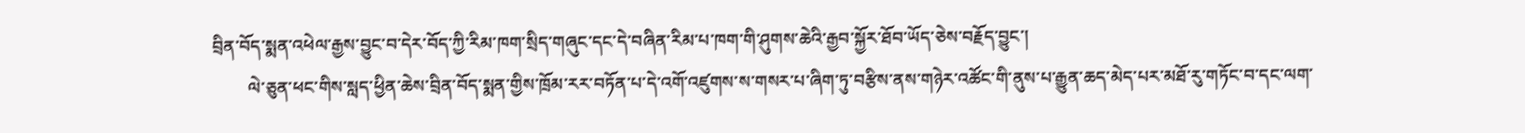བྲིན་བོད་སྨན་འཕེལ་རྒྱས་བྱུང་བ་དེར་བོད་ཀྱི་རིམ་ཁག་སྲིད་གཞུང་དང་དེ་བཞིན་རིམ་པ་ཁག་གི་ཤུགས་ཆེའི་རྒྱབ་སྐྱོར་ཐོབ་ཡོད་ཅེས་བརྗོད་བྱུང་།
        ལེ་ཅུན་ཕང་གིས་སླད་ཕྱིན་ཆེས་བྲིན་བོད་སྨན་གྱིས་ཁྲོམ་རར་བཏོན་པ་དེ་འགོ་འཛུགས་ས་གསར་པ་ཞིག་ཏུ་བརྩིས་ནས་གཉེར་འཚོང་གི་ནུས་པ་རྒྱུན་ཆད་མེད་པར་མཐོ་རུ་གཏོང་བ་དང་ལག་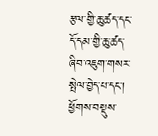རྩལ་གྱི་ཆུ་ཚད་དང་དོ་དམ་གྱི་ཆུ་ཚད་ཞིབ་འཇུག་གསར་སྤེལ་བྱེད་པ་དང་། ཕྱོགས་བསྡུས་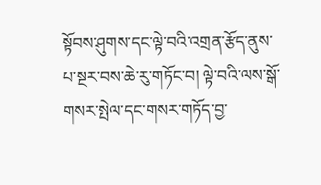སྟོབས་ཤུགས་དང་ལྟེ་བའི་འགྲན་རྩོད་ནུས་པ་སྔར་བས་ཆེ་རུ་གཏོང་བ། ལྟེ་བའི་ལས་སྒོ་གསར་སྤེལ་དང་གསར་གཏོད་བྱ་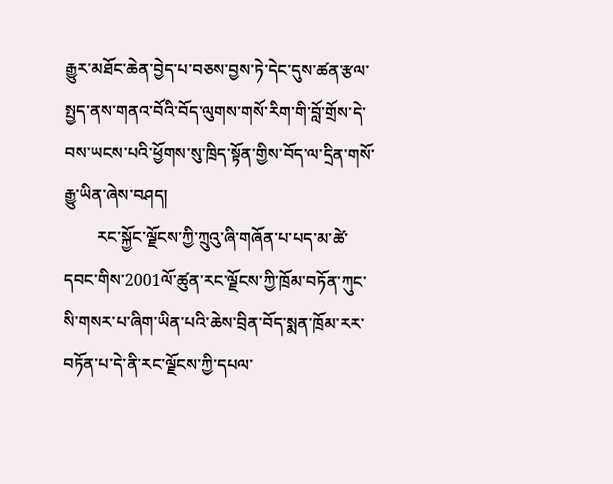རྒྱུར་མཐོང་ཆེན་བྱེད་པ་བཅས་བྱས་ཏེ་དེང་དུས་ཚན་རྩལ་སྤྱད་ནས་གནའ་བོའི་བོད་ལུགས་གསོ་རིག་གི་བློ་གྲོས་དེ་བས་ཡངས་པའི་ཕྱོགས་སུ་ཁྲིད་སྟོན་གྱིས་བོད་ལ་དྲིན་གསོ་རྒྱུ་ཡིན་ཞེས་བཤད།
        རང་སྐྱོང་ལྗོངས་ཀྱི་ཀྲུའུ་ཞི་གཞོན་པ་པད་མ་ཚེ་དབང་གིས་2001ལོ་ཚུན་རང་ལྗོངས་ཀྱི་ཁྲོམ་བཏོན་ཀུང་སི་གསར་པ་ཞིག་ཡིན་པའི་ཆེས་བྲིན་བོད་སྨན་ཁྲོམ་རར་བཏོན་པ་དེ་ནི་རང་ལྗོངས་ཀྱི་དཔལ་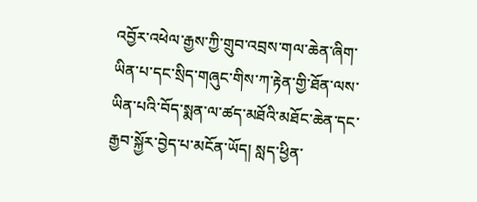འབྱོར་འཕེལ་རྒྱས་ཀྱི་གྲུབ་འབྲས་གལ་ཆེན་ཞིག་ཡིན་པ་དང་སྲིད་གཞུང་གིས་ཀ་རྟེན་གྱི་ཐོན་ལས་ཡིན་པའི་བོད་སྨན་ལ་ཚད་མཐོའི་མཐོང་ཆེན་དང་རྒྱབ་སྐྱོར་བྱེད་པ་མངོན་ཡོད། སླད་ཕྱིན་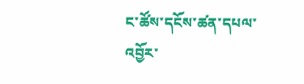ང་ཚོས་དངོས་ཚན་དཔལ་འབྱོར་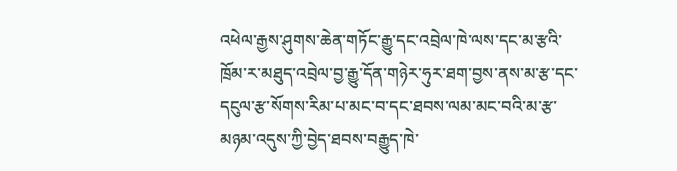འཕེལ་རྒྱས་ཤུགས་ཆེན་གཏོང་རྒྱུ་དང་འབྲེལ་ཁེ་ལས་དང་མ་རྩའི་ཁྲོམ་ར་མཐུད་འབྲེལ་བྱ་རྒྱུ་དོན་གཉེར་ཧུར་ཐག་བྱས་ནས་མ་རྩ་དང་དངུལ་རྩ་སོགས་རིམ་པ་མང་བ་དང་ཐབས་ལམ་མང་བའི་མ་རྩ་མཉམ་འདུས་ཀྱི་བྱེད་ཐབས་བརྒྱུད་ཁེ་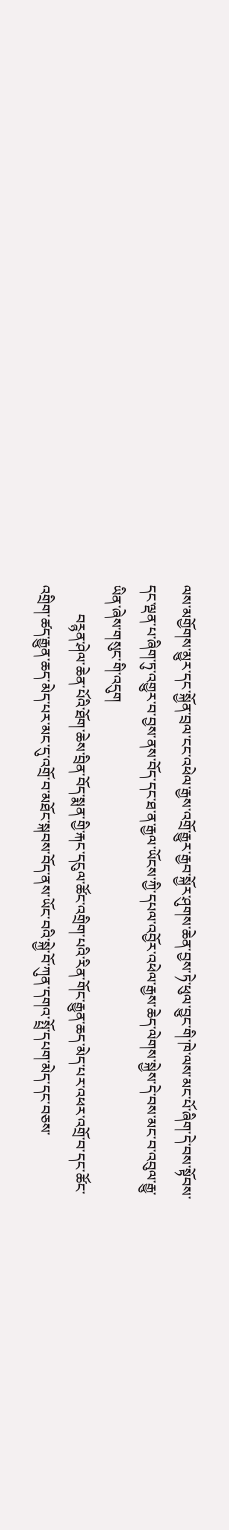ལས་མགྱོགས་མྱུར་དང་སྐྱོན་བྲལ་ངང་འཕེལ་རྒྱས་འགྲོ་རྒྱུར་རྒྱབ་སྐྱོར་ཤུགས་ཆེན་བྱས་ཏེ་ཕུལ་བྱུང་གི་ཁེ་ལས་མང་པོ་ཞིག་དེ་བས་སྟོབས་དང་ལྡན་པ་ཞིག་ཏུ་འགྱུར་བ་བྱས་ནས་བོད་དང་ཐ་ན་རྒྱལ་ཡོངས་ཀྱི་དཔལ་འབྱོར་འཕེལ་རྒྱས་ཆེད་ལེགས་སྐྱེས་དེ་བས་མང་བ་འབུལ་རྒྱུ་ཡིན་ཞེས་གསུང་གི་འདུག
        བཪྙན་ཤེལ་ཆེན་པོའི་ཐོག་ཆེས་བྲིན་བོད་སྨན་གྱི་རྐང་དངུལ་ཚོང་འགྲིག་པའི་རིན་གོང་རྒྱུན་ཆད་མེད་པར་འཕར་འགྲོ་བ་དང་ཚོང་འགྲིག་ཚད་རྒྱུན་ཆད་མེད་པར་མང་དུ་འགྲོ་བ་མཐོང་སྐབས་བོད་ནས་ཡོང་བའི་སྐྱེ་བོ་ཀུན་དགའ་སྤྲོ་དཔག་མེད་དང་བཅས་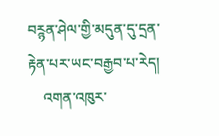བཪྙན་ཤེལ་གྱི་མདུན་དུ་དྲན་རྟེན་པར་ཡང་བརྒྱབ་པ་རེད།
    འགན་འཁུར་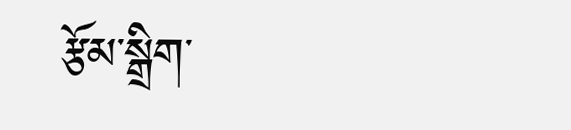རྩོམ་སྒྲིག་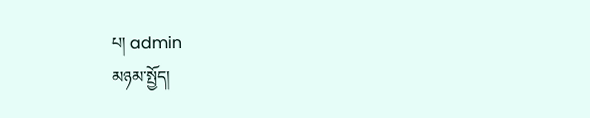པ། admin
མཉམ་སྤྱོད།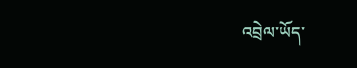འབྲེལ་ཡོད་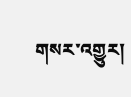གསར་འགྱུར།